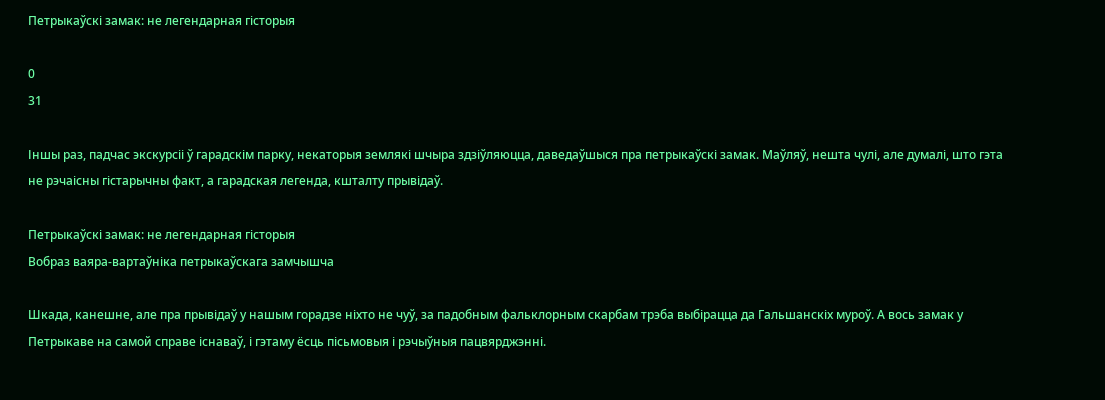Петрыкаўскі замак: не легендарная гісторыя

0
31

Іншы раз, падчас экскурсіі ў гарадскім парку, некаторыя землякі шчыра здзіўляюцца, даведаўшыся пра петрыкаўскі замак. Маўляў, нешта чулі, але думалі, што гэта не рэчаісны гістарычны факт, а гарадская легенда, кшталту прывідаў.

Петрыкаўскі замак: не легендарная гісторыя
Вобраз ваяра-вартаўніка петрыкаўскага замчышча

Шкада, канешне, але пра прывідаў у нашым горадзе ніхто не чуў, за падобным фальклорным скарбам трэба выбірацца да Гальшанскіх муроў. А вось замак у Петрыкаве на самой справе існаваў, і гэтаму ёсць пісьмовыя і рэчыўныя пацвярджэнні.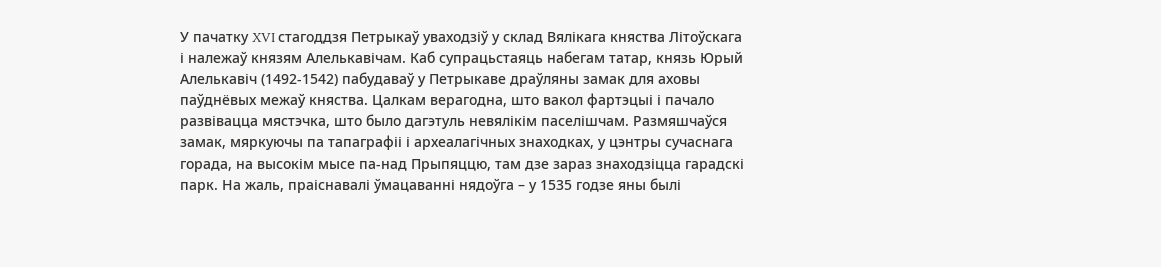У пачатку XVI стагоддзя Петрыкаў уваходзіў у склад Вялікага княства Літоўскага і належаў князям Алелькавічам. Каб супрацьстаяць набегам татар, князь Юрый Алелькавіч (1492-1542) пабудаваў у Петрыкаве драўляны замак для аховы паўднёвых межаў княства. Цалкам верагодна, што вакол фартэцыі і пачало развівацца мястэчка, што было дагэтуль невялікім паселішчам. Размяшчаўся замак, мяркуючы па тапаграфіі і археалагічных знаходках, у цэнтры сучаснага горада, на высокім мысе па-над Прыпяццю, там дзе зараз знаходзіцца гарадскі парк. На жаль, праіснавалі ўмацаванні нядоўга – у 1535 годзе яны былі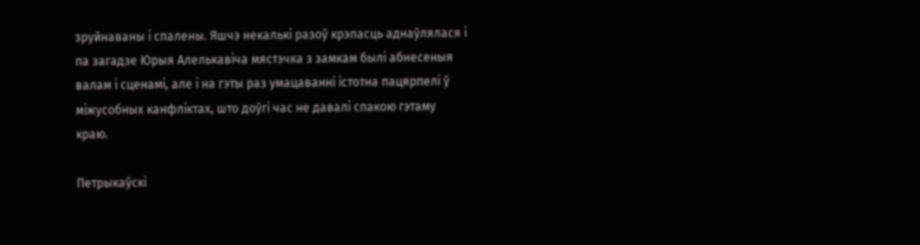зруйнаваны і спалены. Яшчэ некалькі разоў крэпасць аднаўлялася і па загадзе Юрыя Алелькавіча мястэчка з замкам былі абнесеныя валам і сценамі, але і на гэты раз умацаванні істотна пацярпелі ў міжусобных канфліктах, што доўгі час не давалі спакою гэтаму краю.

Петрыкаўскі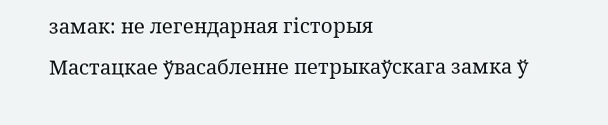замак: не легендарная гісторыя
Мастацкае ўвасабленне петрыкаўскага замка ў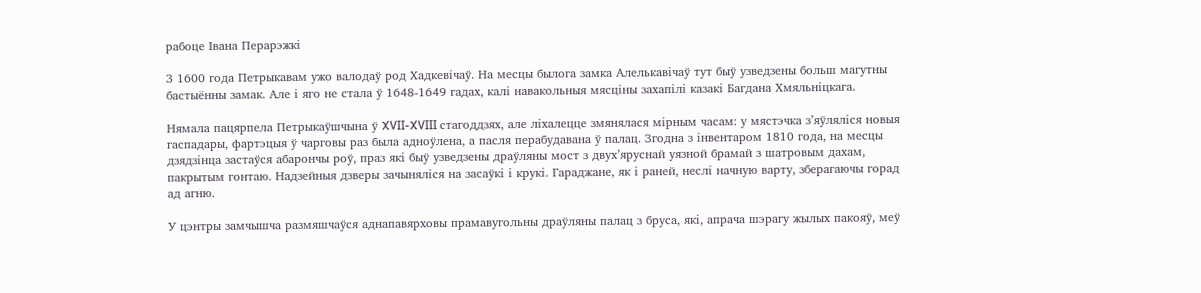рабоце Івана Перарэжкі

З 1600 года Петрыкавам ужо валодаў род Хадкевічаў. На месцы былога замка Алелькавічаў тут быў узведзены больш магутны бастыённы замак. Але і яго не стала ў 1648-1649 гадах, калі навакольныя мясціны захапілі казакі Багдана Хмяльніцкага.

Нямала пацярпела Петрыкаўшчына ў XVII-XVIII стагоддзях, але ліхалецце змянялася мірным часам: у мястэчка з’яўляліся новыя гаспадары, фартэцыя ў чарговы раз была адноўлена, а пасля перабудавана ў палац. Згодна з інвентаром 1810 года, на месцы дзядзінца застаўся абарончы роў, праз які быў узведзены драўляны мост з двух’яруснай уязной брамай з шатровым дахам, пакрытым гонтаю. Надзейныя дзверы зачыняліся на засаўкі і крукі. Гараджане, як і раней, неслі начную варту, зберагаючы горад ад агню.

У цэнтры замчышча размяшчаўся аднапавярховы прамавугольны драўляны палац з бруса, які, апрача шэрагу жылых пакояў, меў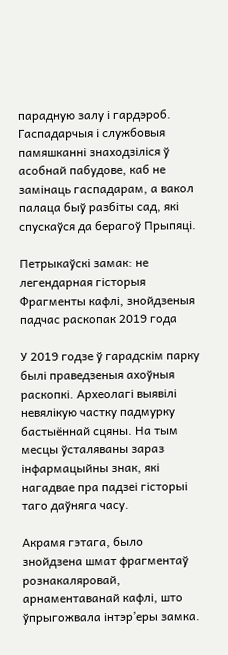парадную залу і гардэроб. Гаспадарчыя і службовыя памяшканні знаходзіліся ў асобнай пабудове, каб не замінаць гаспадарам, а вакол палаца быў разбіты сад, які спускаўся да берагоў Прыпяці.

Петрыкаўскі замак: не легендарная гісторыя
Фрагменты кафлі, знойдзеныя падчас раскопак 2019 года

У 2019 годзе ў гарадскім парку былі праведзеныя ахоўныя раскопкі. Археолагі выявілі невялікую частку падмурку бастыённай сцяны. На тым месцы ўсталяваны зараз інфармацыйны знак, які нагадвае пра падзеі гісторыі таго даўняга часу.

Акрамя гэтага, было знойдзена шмат фрагментаў рознакаляровай, арнаментаванай кафлі, што ўпрыгожвала інтэр’еры замка.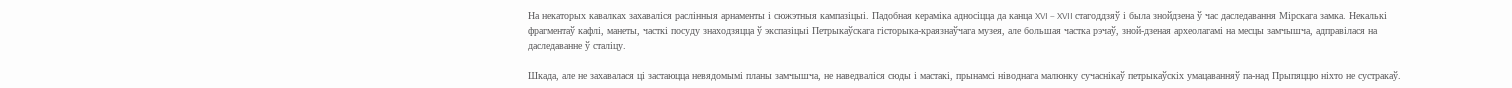На некаторых кавалках захаваліся раслінныя арнаменты і сюжэтныя кампазіцыі. Падобная кераміка адносіцца да канца XVI – XVII стагоддзяў і была знойдзена ў час даследавання Мірскага замка. Некалькі фрагментаў кафлі, манеты, часткі посуду знаходзяцца ў экспазіцыі Петрыкаўскага гісторыка-краязнаўчага музея, але большая частка рэчаў, зной-дзеная археолагамі на месцы замчышча, адправілася на даследаванне ў сталіцу.

Шкада, але не захавалася ці застаюцца невядомымі планы замчышча, не наведваліся сюды і мастакі, прынамсі ніводнага малюнку сучаснікаў петрыкаўскіх умацаванняў па-над Прыпяццю ніхто не сустракаў.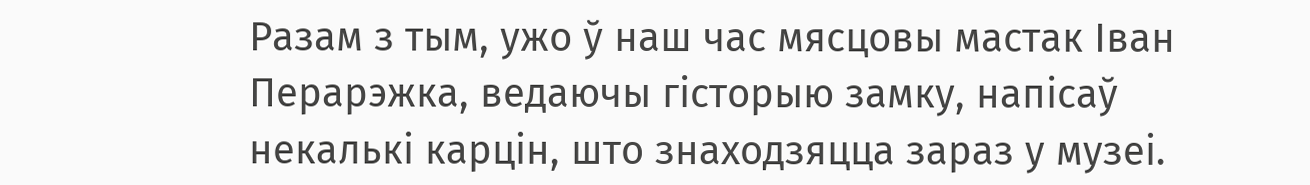Разам з тым, ужо ў наш час мясцовы мастак Іван Перарэжка, ведаючы гісторыю замку, напісаў некалькі карцін, што знаходзяцца зараз у музеі.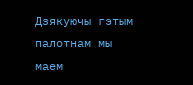Дзякуючы гэтым палотнам мы маем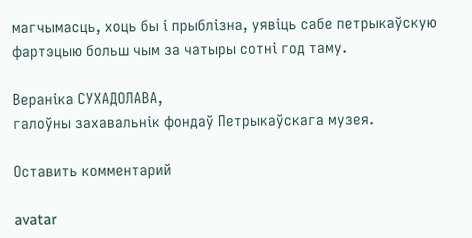магчымасць, хоць бы і прыблізна, уявіць сабе петрыкаўскую фартэцыю больш чым за чатыры сотні год таму.

Вераніка СУХАДОЛАВА,
галоўны захавальнік фондаў Петрыкаўскага музея.

Оставить комментарий

avatar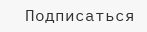Подписаться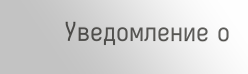Уведомление о